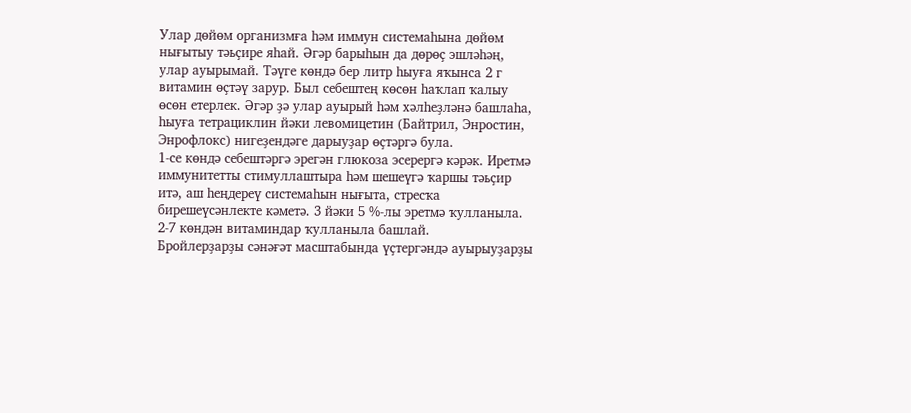Улар дөйөм организмға һәм иммун системаһына дөйөм нығытыу тәьҫире яһай. Әгәр барыһын да дөрөҫ эшләһәң, улар ауырымай. Тәүге көндә бер литр һыуға яҡынса 2 г витамин өҫтәү зарур. Был себештең көсөн һаҡлап ҡалыу өсөн етерлек. Әгәр ҙә улар ауырый һәм хәлһеҙләнә башлаһа, һыуға тетрациклин йәки левомицетин (Байтрил, Энростин, Энрофлокс) нигеҙендәге дарыуҙар өҫтәргә була.
1-се көндә себештәргә эрегән глюкоза эсерергә кәрәк. Иретмә иммунитетты стимуллаштыра һәм шешеүгә ҡаршы тәьҫир итә, аш һеңдереү системаһын нығыта, стресҡа бирешеүсәнлекте кәметә. 3 йәки 5 %-лы эретмә ҡулланыла. 2-7 көндән витаминдар ҡулланыла башлай.
Бройлерҙарҙы сәнәғәт масштабында үҫтергәндә ауырыуҙарҙы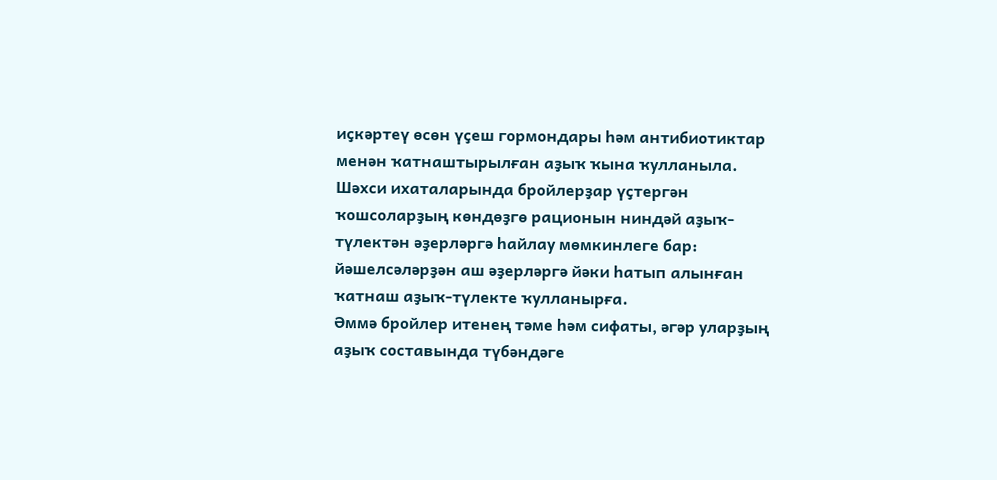иҫкәртеү өсөн үҫеш гормондары һәм антибиотиктар менән ҡатнаштырылған аҙыҡ ҡына ҡулланыла.
Шәхси ихаталарында бройлерҙар үҫтергән ҡошсоларҙың көндөҙгө рационын ниндәй аҙыҡ-түлектән әҙерләргә һайлау мөмкинлеге бар: йәшелсәләрҙән аш әҙерләргә йәки һатып алынған ҡатнаш аҙыҡ-түлекте ҡулланырға.
Әммә бройлер итенең тәме һәм сифаты, әгәр уларҙың аҙыҡ составында түбәндәге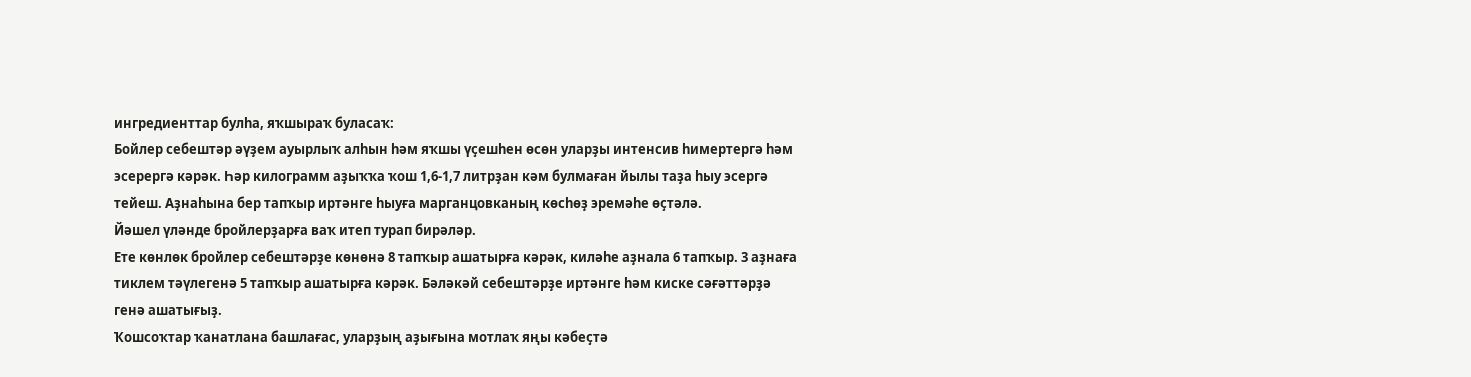ингредиенттар булһа, яҡшыраҡ буласаҡ:
Бойлер себештәр әүҙем ауырлыҡ алһын һәм яҡшы үҫешһен өсөн уларҙы интенсив һимертергә һәм эсерергә кәрәк. Һәр килограмм аҙыҡҡа ҡош 1,6-1,7 литрҙан кәм булмаған йылы таҙа һыу эсергә тейеш. Аҙнаһына бер тапҡыр иртәнге һыуға марганцовканың көсһөҙ эремәһе өҫтәлә.
Йәшел үләнде бройлерҙарға ваҡ итеп турап бирәләр.
Ете көнлөк бройлер себештәрҙе көнөнә 8 тапҡыр ашатырға кәрәк, киләһе аҙнала 6 тапҡыр. 3 аҙнаға тиклем тәүлегенә 5 тапҡыр ашатырға кәрәк. Бәләкәй себештәрҙе иртәнге һәм киске сәғәттәрҙә генә ашатығыҙ.
Ҡошсоҡтар ҡанатлана башлағас, уларҙың аҙығына мотлаҡ яңы кәбеҫтә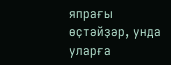япрағы өҫтәйҙәр, унда уларға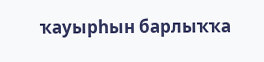ҡауырһын барлыҡҡа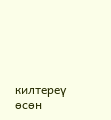килтереү өсөн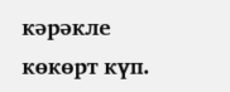кәрәкле көкөрт күп.